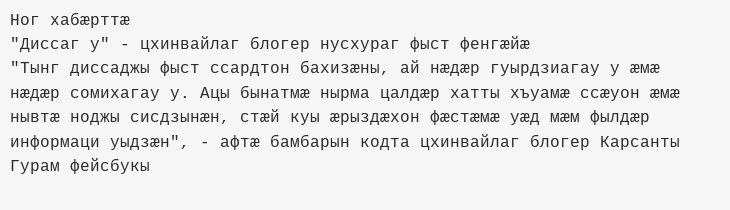Ног хабæрттæ
"Диссаг у" - цхинвайлаг блогер нусхураг фыст фенгæйæ
"Тынг диссаджы фыст ссардтон бахизæны, ай нæдæр гуырдзиагау у æмæ нæдæр сомихагау у. Ацы бынатмæ нырма цалдæр хатты хъуамæ ссæуон æмæ нывтæ ноджы сисдзынæн, стæй куы æрыздæхон фæстæмæ уæд мæм фылдæр информаци уыдзæн", - афтæ бамбарын кодта цхинвайлаг блогер Карсанты Гурам фейсбукы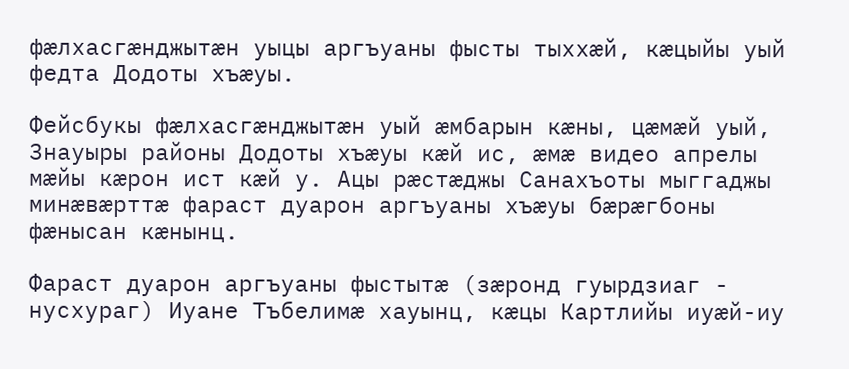фæлхасгæнджытæн уыцы аргъуаны фысты тыххæй, кæцыйы уый федта Додоты хъæуы.

Фейсбукы фæлхасгæнджытæн уый æмбарын кæны, цæмæй уый, Знауыры районы Додоты хъæуы кæй ис, æмæ видео апрелы мæйы кæрон ист кæй у. Ацы рæстæджы Санахъоты мыггаджы минæвæрттæ фараст дуарон аргъуаны хъæуы бæрæгбоны фæнысан кæнынц.

Фараст дуарон аргъуаны фыстытæ (зæронд гуырдзиаг - нусхураг) Иуане Тъбелимæ хауынц, кæцы Картлийы иуæй-иу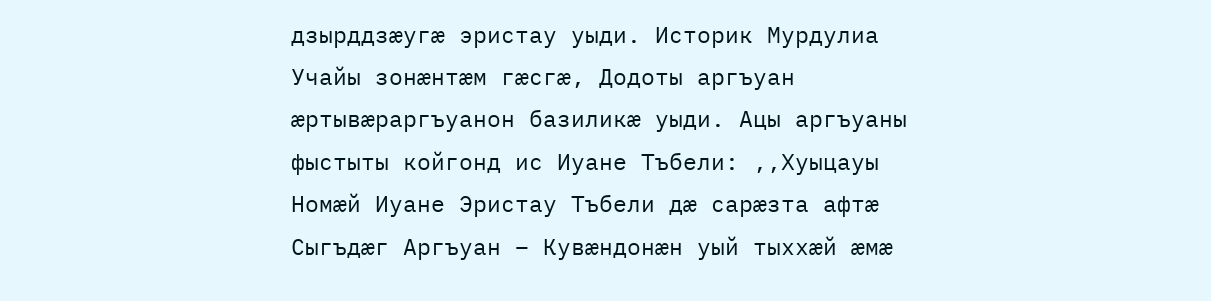дзырддзæугæ эристау уыди. Историк Мурдулиа Учайы зонæнтæм гæсгæ, Додоты аргъуан æртывæраргъуанон базиликæ уыди. Ацы аргъуаны фыстыты койгонд ис Иуане Тъбели: ,,Хуыцауы Номæй Иуане Эристау Тъбели дæ сарæзта афтæ Сыгъдæг Аргъуан – Кувæндонæн уый тыххæй æмæ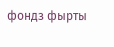фондз фырты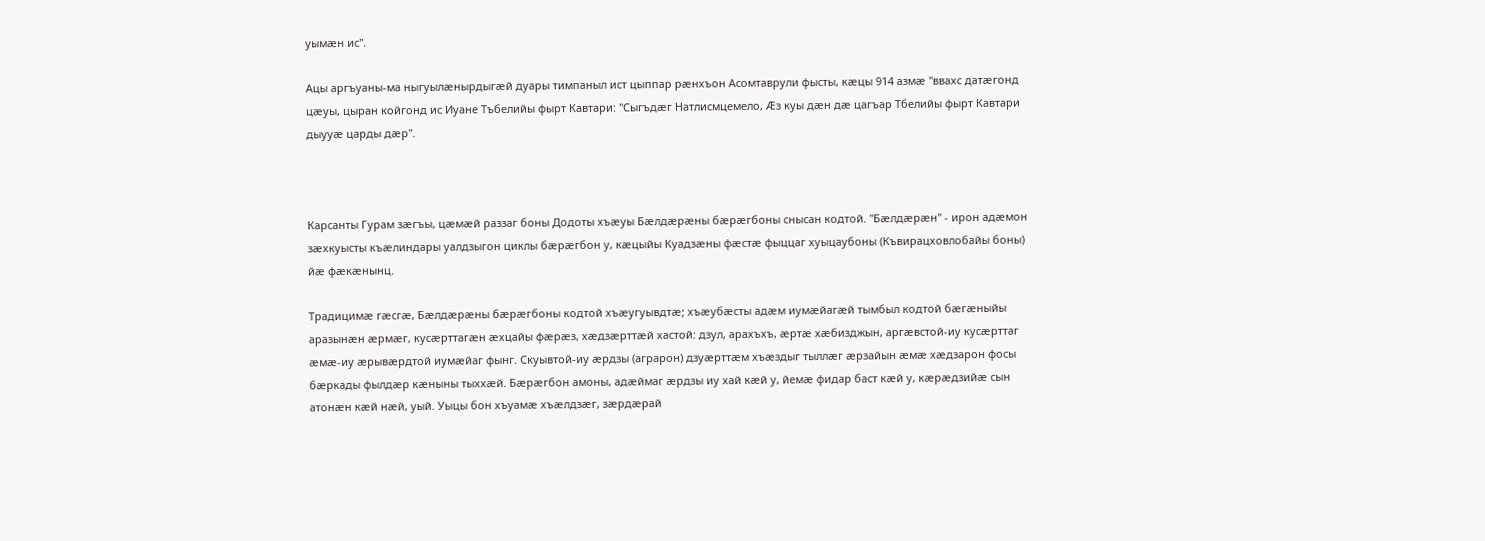уымæн ис".

Ацы аргъуаны-ма ныгуылæнырдыгæй дуары тимпаныл ист цыппар рæнхъон Асомтаврули фысты, кæцы 914 азмæ "ввахс датæгонд цæуы, цыран койгонд ис Иуане Тъбелийы фырт Кавтари: "Сыгъдæг Натлисмцемело, Æз куы дæн дæ цагъар Тбелийы фырт Кавтари дыууæ царды дæр".



Карсанты Гурам зæгъы, цæмæй раззаг боны Додоты хъæуы Бæлдæрæны бæрæгбоны снысан кодтой. "Бæлдæрæн" - ирон адæмон зæхкуысты къæлиндары уалдзыгон циклы бæрæгбон у, кæцыйы Куадзæны фæстæ фыццаг хуыцаубоны (Къвирацховлобайы боны) йæ фæкæнынц.

Традицимæ гæсгæ, Бæлдæрæны бæрæгбоны кодтой хъæугуывдтæ; хъæубæсты адæм иумæйагæй тымбыл кодтой бæгæныйы аразынæн æрмæг, кусæрттагæн æхцайы фæрæз, хæдзæрттæй хастой: дзул, арахъхъ, æртæ хæбизджын, аргæвстой-иу кусæрттаг æмæ-иу æрывæрдтой иумæйаг фынг. Скуывтой-иу æрдзы (аграрон) дзуæрттæм хъæздыг тыллæг æрзайын æмæ хæдзарон фосы бæркады фылдæр кæныны тыххæй. Бæрæгбон амоны, адæймаг æрдзы иу хай кæй у, йемæ фидар баст кæй у, кæрæдзийæ сын атонæн кæй нæй, уый. Уыцы бон хъуамæ хъæлдзæг, зæрдæрай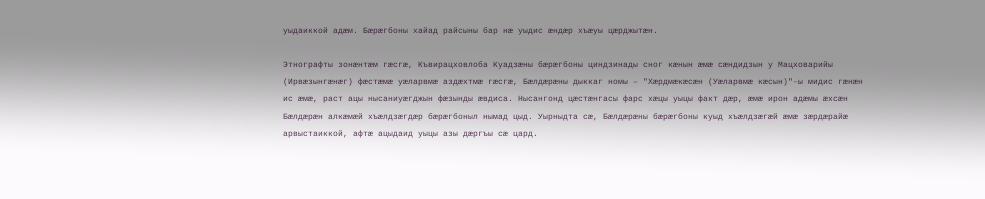уыдаиккой адæм. Бæрæгбоны хайад райсыны бар нæ уыдис æндæр хъæуы цæрджытæн.

Этнографты зонæнтæм гæсгæ, Къвирацховлоба Куадзæны бæрæгбоны циндзинады сног кæнын æмæ сæндидзын у Мацховарийы (Ирвæзынгæнæг) фæстæмæ уæларвмæ аздæхтмæ гæсгæ, Бæлдæрæны дыккаг номы – "Хæрдмæкæсæн (Уæларвмæ кæсын)"-ы мидис гæнæн ис æмæ, раст ацы нысаниуæгджын фæзынды æвдиса. Нысангонд цæстæнгасы фарс хæцы уыцы факт дæр, æмæ ирон адæмы æхсæн Бæлдæрæн алкæмæй хъæлдзæгдæр бæрæгбоныл нымад цыд. Уырныдта сæ, Бæлдæрæны бæрæгбоны куыд хъæлдзæгæй æмæ зæрдæрайæ арвыстаиккой, афтæ ацыдаид уыцы азы дæргъы сæ цард.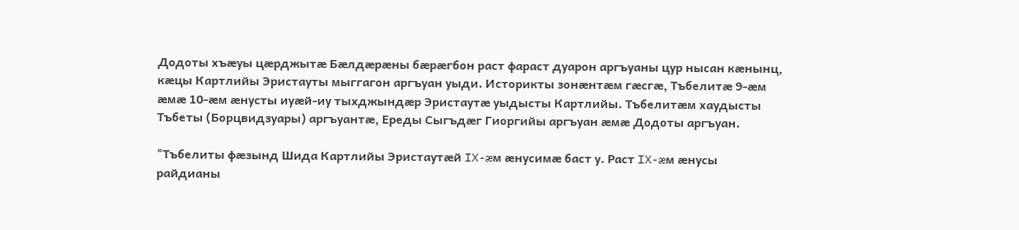Додоты хъæуы цæрджытæ Бæлдæрæны бæрæгбон раст фараст дуарон аргъуаны цур нысан кæнынц, кæцы Картлийы Эристауты мыггагон аргъуан уыди. Историкты зонæнтæм гæсгæ, Тъбелитæ 9-æм æмæ 10-æм æнусты иуæй-иу тыхджындæр Эристаутæ уыдысты Картлийы. Тъбелитæм хаудысты Тъбеты (Борцвидзуары) аргъуантæ, Ереды Сыгъдæг Гиоргийы аргъуан æмæ Додоты аргъуан.

"Тъбелиты фæзынд Шида Картлийы Эристаутæй IX-æм æнусимæ баст у. Раст IX-æм æнусы райдианы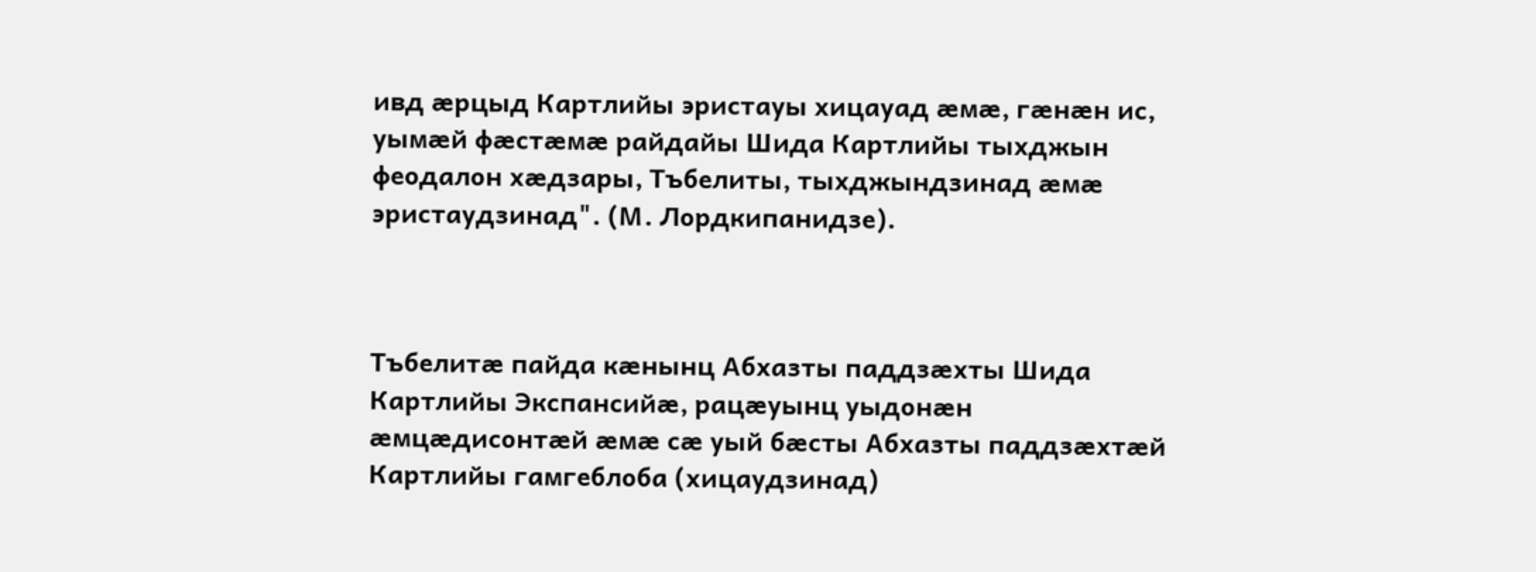ивд æрцыд Картлийы эристауы хицауад æмæ, гæнæн ис, уымæй фæстæмæ райдайы Шида Картлийы тыхджын феодалон хæдзары, Тъбелиты, тыхджындзинад æмæ эристаудзинад". (М. Лордкипанидзе).



Тъбелитæ пайда кæнынц Абхазты паддзæхты Шида Картлийы Экспансийæ, рацæуынц уыдонæн æмцæдисонтæй æмæ сæ уый бæсты Абхазты паддзæхтæй Картлийы гамгеблоба (хицаудзинад)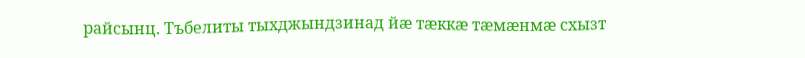райсынц. Тъбелиты тыхджындзинад йæ тæккæ тæмæнмæ схызт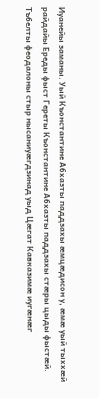Иуанейы заманы. Уый Къонстантине Абхазты паддзахы æмцæдисон у, æмæ уый тыххæй райдайы Ереды фыст Гереты Къонстантине Абхазты паддзахы стæры цыды фыстæй. Тъбелты феодалоны стыр нысаниуæгдзинад уыд Цæгат Кавказимæ иугæнæг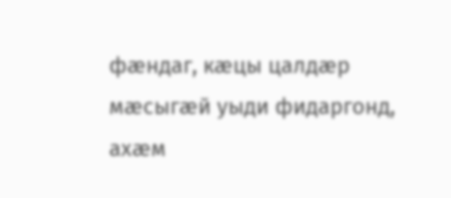фæндаг, кæцы цалдæр мæсыгæй уыди фидаргонд, ахæм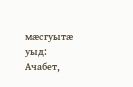мæсгуытæ уыд: Ачабет,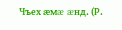Чъех æмæ æнд. (Р.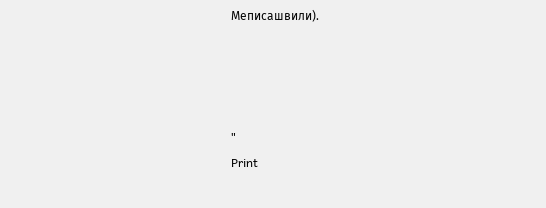Меписашвили).




"
Print